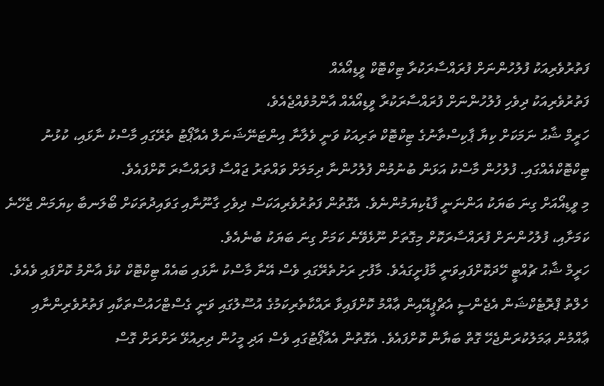ފަތުރުވެރިއަކު ފުލުހުންނަށް ފުރައްސާރަކުރާ ޓިކްޓޮކް ވީޑިއޯއެއް
ފަތުރުވެރިއަކު ދިވެހި ފުލުހުންނަށް ފުރައްސާރަކުރާ ވީޑިއޯއެއް އާންމުވެއްޖެއެވެ،
ހަރީމް ޝާޙު ނަމަކަށް ކިޔާ ޕާކިސްތާނުގެ ޓިކްޓޮކް ތަރިއަކު ވަނީ ވެލާނާ އިންޓަނޭޝަނަލް އެއާޕޯޓު ތެރޭގައި މާސްކު ނާޅައި، ކުޅުނު ޓިކްޓޮކްއެއްގައި. ފުލުހުން މާސްކު އަޅަން ބުނުމުން ފުލުހުންނާ ދިމަލަށް ވައްތަރު ޖައްސާ ފުރައްސާރަ ކޮށްފައެވެ.
މި ވީޑިއޯއަށް ގިނަ ބަޔަކު އަންނަނީ ފާޑުކިޔަމުންނެވެ. އެގޮތުން ފަތުރުވެރިއަކަސް ދިވެހި ގާނޫނާއި ގަވައިދުތަކަށް ބޯލަނބާ ކިޔަމަން ޖެހޭނެ ކަމަށާއި، ފުލުހުންނަށް ފުރައްސާރަކޮށް މިގޮތަށް ނޫޅެވޭނެ ކަމަށް ގިނަ ބަޔަކު ބުނެއެވެ.
ހަރީމް ޝާޙު ޗުއްޓީ ހޭދަކޮށްފައިވަނީ މާފުށީގައެވެ. މާފުށި ރަށުތެރޭގައި ވެސް އޭނާ މާސްކު ނާޅައި ބައެއް ޓިކްޓޮކް ކުޅެ އާންމު ކޮށްފައި ވެއެވެ.
ހެލްތު ޕްރޮޓެކްޝަން އެޖެންސީ އެޗްޕީއޭއިން ޢާއްމު ކޮށްފައިވާ ރައްކާތެރިކަމުގެ އުސޫލުގައި ވަނީ ގެސްޓްހައުސްތަކާއި ފަތުރުވެރިންނާއި ޢާއްމުން ޢަމަލުކުރަންޖެހޭ ގޮތް ބަޔާން ކޮށްފައެވެ. އެގޮތުން އެއާޕޯޓުގައި ވެސް އަދި މީހުން ދިރިއުޅޭ ރަށްރަށް ގޮސް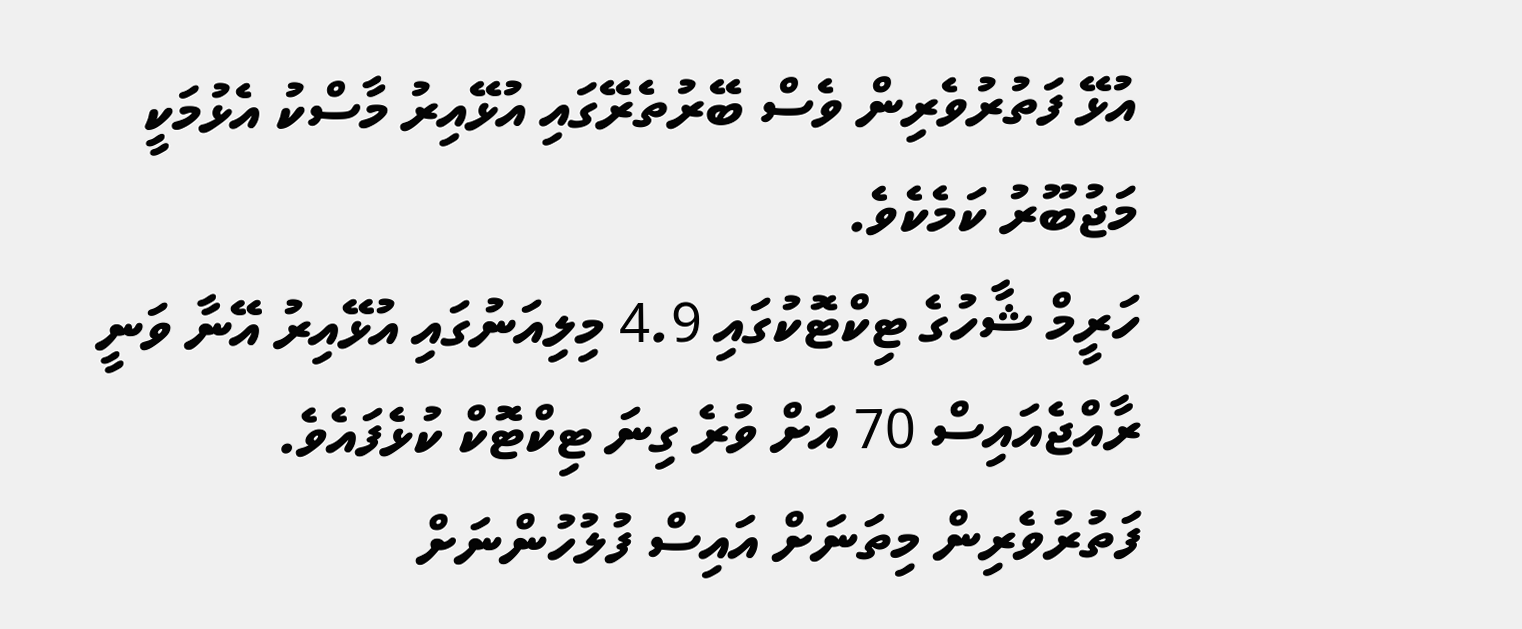އުޅޭ ފަތުރުވެރިން ވެސް ބޭރުތެރޭގައި އުޅޭއިރު މާސްކު އެޅުމަކީ މަޖުބޫރު ކަމެކެވެ.
ހަރީމް ޝާހުގެ ޓިކްޓޮކުގައި 4.9 މިލިއަނުގައި އުޅޭއިރު އޭނާ ވަނީ ރާއްޖެއައިސް 70 އަށް ވުރެ ގިނަ ޓިކްޓޮކް ކުޅެފައެވެ.
ފަތުރުވެރިން މިތަނަށް އައިސް ފުލުހުންނަށް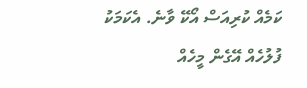ކަމެއް ކުރިއަސް އޯކޭ ވާނެ. އެކަމަކު ފުލުހެއް އޭގެން މީހެއް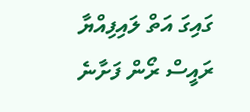ގައިގަ އަތް ލައިފިއްޔާ ރައީސް ރޯން ފަށާނެ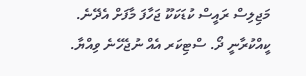މަޖިލިސް ރައީސް ކުޑަކަކޫ ޖަހާފަ މާފަށް އެދޭނެ.
ކީއްކުރާނީ ދޯ. ސްޓިކަރ އެއް ނުޖެހޭނެ ވިއްޔާ.